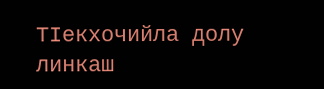ТIекхочийла долу линкаш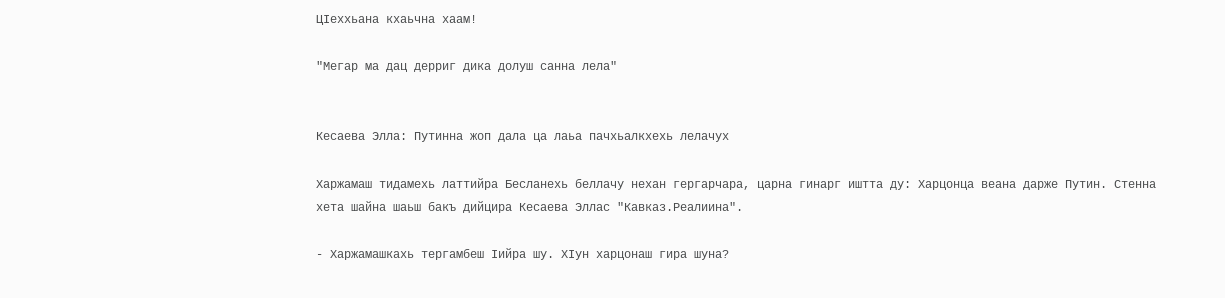ЦIеххьана кхаьчна хаам!

"Мегар ма дац дерриг дика долуш санна лела"


Кесаева Элла: Путинна жоп дала ца лаьа пачхьалкхехь лелачух

Харжамаш тидамехь латтийра Бесланехь беллачу нехан гергарчара, царна гинарг иштта ду: Харцонца веана дарже Путин. Стенна хета шайна шаьш бакъ дийцира Кесаева Эллас "Кавказ.Реалиина".

- Харжамашкахь тергамбеш Iийра шу. ХIун харцонаш гира шуна?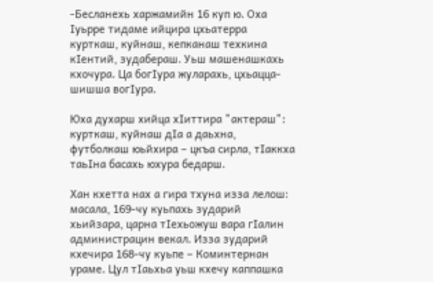-Бесланехь харжамийн 16 куп ю. Оха Iуьрре тидаме ийцира цхьатерра курткаш, куйнаш, кепканаш техкина кIентий, зудабераш. Уьш машенашкахь кхочура. Ца богIура жуларахь, цхьацца-шишша вогIура.

Юха духарш хийца хIиттира "актераш": курткаш, куйнаш дIа а даьхна, футболкаш юьйхира – цкъа сирла, тIаккха таьIна басахь юхура бедарш.

Хан кхетта нах а гира тхуна изза лелош: масала, 169-чу куьпахь зударий хьийзара, царна тIехьожуш вара гIалин администрацин векал. Изза зударий кхечира 168-чу куьпе – Коминтернан ураме. Цул тIаьхьа уьш кхечу каппашка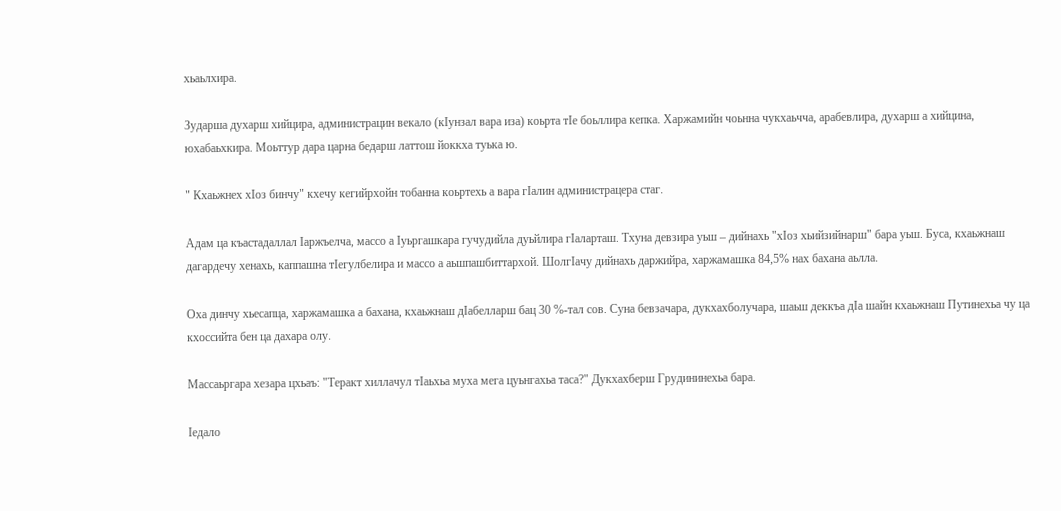хьаьлхира.

Зударша духарш хийцира, администрацин векало (кIунзал вара иза) коьрта тIе боьллира кепка. Харжамийн чоьнна чукхаьчча, арабевлира, духарш а хийцина, юхабаьхкира. Моьттур дара царна бедарш латтош йоккха туька ю.

" Кхаьжнех хIоз бинчу" кхечу кегийрхойн тобанна коьртехь а вара гIалин администрацера стаг.

Адам ца къастадаллал Iаржъелча, массо а Iуьргашкара гучудийла дуьйлира гIаларташ. Тхуна девзира уьш – дийнахь "хIоз хьийзийнарш" бара уьш. Буса, кхаьжнаш дагардечу хенахь, каппашна тIегулбелира и массо а аьшпашбиттархой. ШолгIачу дийнахь даржийра, харжамашка 84,5% нах бахана аьлла.

Оха динчу хьесапца, харжамашка а бахана, кхаьжнаш дIабелларш бац 30 %-тал сов. Суна бевзачара, дукхахболучара, шаьш деккъа дIа шайн кхаьжнаш Путинехьа чу ца кхоссийта бен ца дахара олу.

Массаьргара хезара цхьаъ: "Теракт хиллачул тIаьхьа муха мега цуьнгахьа таса?" Дукхахберш Грудининехьа бара.

Iедало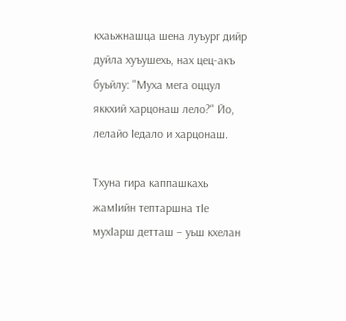кхаьжнашца шена луъург дийр дуйла хуъушехь, нах цец-акъ буьйлу: "Муха мега оццул яккхий харцонаш лело?" Йо, лелайо Iедало и харцонаш.

Тхуна гира каппашкахь жамIийн тептаршна тIе мухIарш детташ – уьш кхелан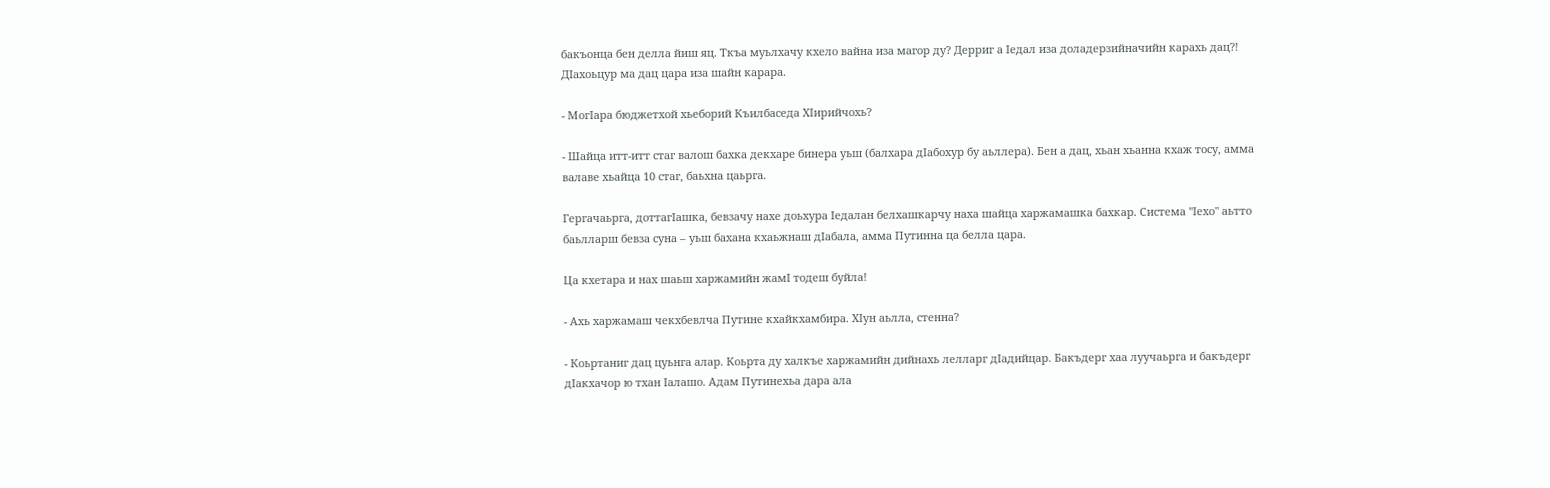бакъонца бен делла йиш яц. Ткъа муьлхачу кхело вайна иза магор ду? Дерриг а Iедал иза доладерзийначийн карахь дац?! ДIахоьцур ма дац цара иза шайн карара.

- МогIара бюджетхой хьеборий Къилбаседа ХIирийчохь?

- Шайца итт-итт стаг валош бахка декхаре бинера уьш (балхара дIабохур бу аьллера). Бен а дац, хьан хьанна кхаж тосу, амма валаве хьайца 10 стаг, баьхна цаьрга.

Гергачаьрга, доттагIашка, бевзачу нахе доьхура Iедалан белхашкарчу наха шайца харжамашка бахкар. Система "Iехо" аьтто баьлларш бевза суна – уьш бахана кхаьжнаш дIабала, амма Путинна ца белла цара.

Ца кхетара и нах шаьш харжамийн жамI тодеш буйла!

- Ахь харжамаш чекхбевлча Путине кхайкхамбира. ХIун аьлла, стенна?

- Коьртаниг дац цуьнга алар. Коьрта ду халкъе харжамийн дийнахь лелларг дIадийцар. Бакъдерг хаа луучаьрга и бакъдерг дIакхачор ю тхан Iалашо. Адам Путинехьа дара ала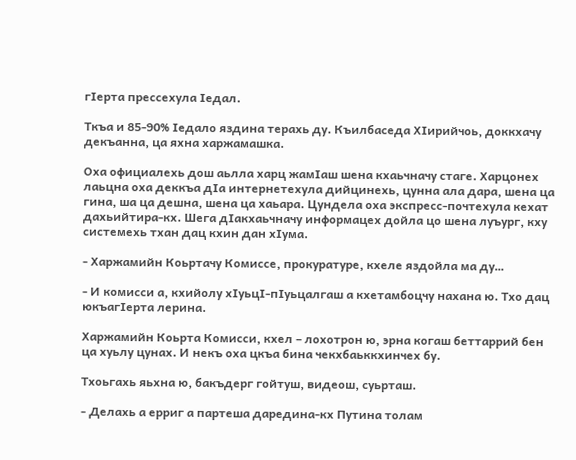гIерта прессехула Iедал.

Ткъа и 85-90% Iедало яздина терахь ду. Къилбаседа ХIирийчоь, доккхачу декъанна, ца яхна харжамашка.

Оха официалехь дош аьлла харц жамIаш шена кхаьчначу стаге. Харцонех лаьцна оха деккъа дIа интернетехула дийцинехь, цунна ала дара, шена ца гина, ша ца дешна, шена ца хаьара. Цундела оха экспресс-почтехула кехат дахьийтира-кх. Шега дIакхаьчначу информацех дойла цо шена луъург, кху системехь тхан дац кхин дан хIума.

- Харжамийн Коьртачу Комиссе, прокуратуре, кхеле яздойла ма ду…

- И комисси а, кхийолу хIуьцI-пIуьцалгаш а кхетамбоцчу нахана ю. Тхо дац юкъагIерта лерина.

Харжамийн Коьрта Комисси, кхел – лохотрон ю, эрна когаш беттаррий бен ца хуьлу цунах. И некъ оха цкъа бина чекхбаьккхинчех бу.

Тхоьгахь яьхна ю, бакъдерг гойтуш, видеош, суьрташ.

- Делахь а ерриг а партеша даредина-кх Путина толам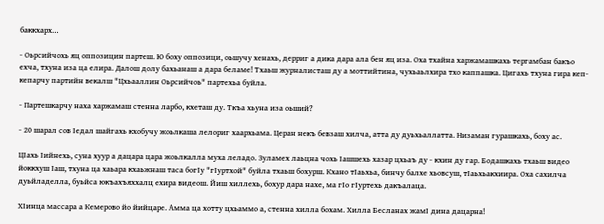баккхарх…

- Оьрсийчохь яц оппозицин партеш. Ю боху оппозици, оьшучу хенахь, дерриг а дика дара ала бен яц иза. Оха тхайна харжамашкахь тергамбан бакъо ехча, тхуна иза ца елира. Далош долу бахьанаш а дара беламе! Тхаьш журналисташ ду а моттийтина, чухьаьлхира тхо каппашка. Цигахь тхуна гира кеп-кепарчу партийн векалш "Цхьааллин Оьрсийчоь" партехьа буйла.

- Партешкарчу наха харжамаш стенна ларбо, кхеташ ду. Ткъа хьуна иза оьший?

- 20 шарал сов Iедал шайгахь кхобучу жоьлкаша лелориг хаархьама. Церан некъ бевзаш хилча, атта ду дуьхьаллатта. Низаман гурашкахь, боху ас.

ЦIахь Iийнехь, суна хуур а дацара цара жоьлкалла муха леладо. Зуламех лаьцна чохь Iашшехь хазар цхьаъ ду - кхин ду гар. Бодашкахь тхаьш видео йоккхуш Iаш, тхуна ца хаьара кхаьжнаш таса богIу "гIуртхой" буйла тхаьш бохурш. Кхано тIаьхьа, бинчу балхе хьовсуш, тIаьхьакхиира. Оха сахилча дуьйладелла, буьйса юкъахъяххалц ехира видеош. Йиш хиллехь, бохур дара нахе, ма гIо гIуртехь дакъалаца.

ХIинца массара а Кемерово йо йийцаре. Амма ца хотту цхьаммо а, стенна хилла бохам. Хилла Бесланах жамI дина дацарна!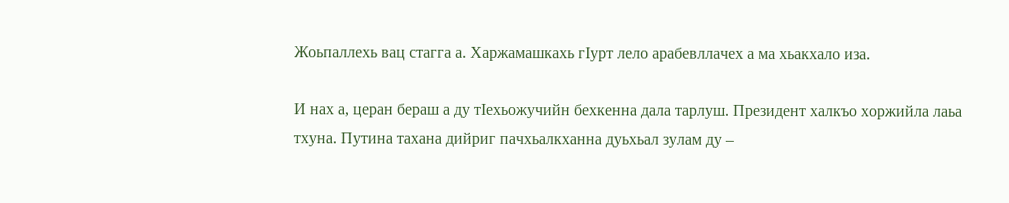Жоьпаллехь вац стагга а. Харжамашкахь гIурт лело арабевллачех а ма хьакхало иза.

И нах а, церан бераш а ду тIехьожучийн бехкенна дала тарлуш. Президент халкъо хоржийла лаьа тхуна. Путина тахана дийриг пачхьалкханна дуьхьал зулам ду –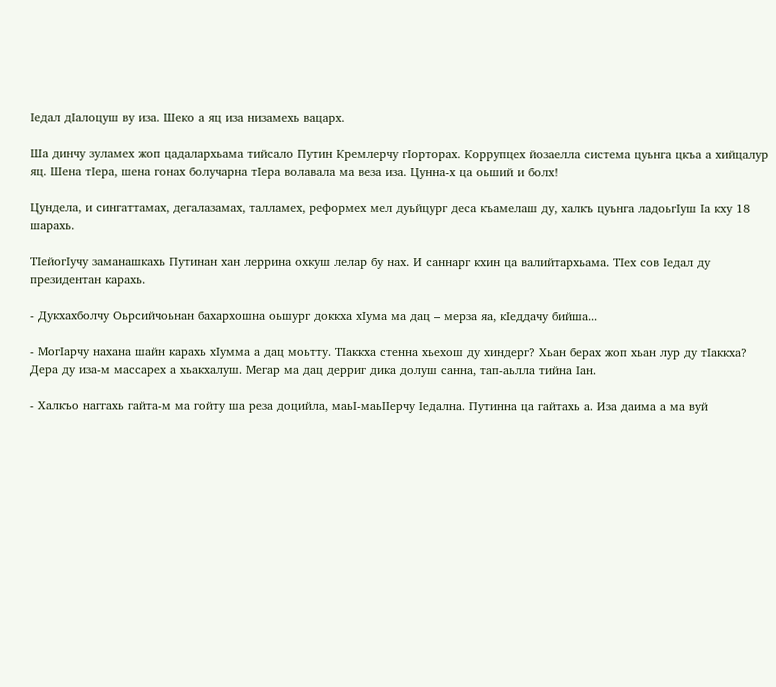Iедал дIалоцуш ву иза. Шеко а яц иза низамехь вацарх.

Ша динчу зуламех жоп цадалархьама тийсало Путин Кремлерчу гIорторах. Коррупцех йозаелла система цуьнга цкъа а хийцалур яц. Шена тIера, шена гонах болучарна тIера волавала ма веза иза. Цунна-х ца оьший и болх!

Цундела, и сингаттамах, дегалазамах, талламех, реформех мел дуьйцург деса къамелаш ду, халкъ цуьнга ладоьгIуш Iа кху 18 шарахь.

ТIейогIучу заманашкахь Путинан хан леррина охкуш лелар бу нах. И саннарг кхин ца валийтархьама. ТIех сов Iедал ду президентан карахь.

- Дукхахболчу Оьрсийчоьнан бахархошна оьшург доккха хIума ма дац – мерза яа, кIеддачу бийша...

- МогIарчу нахана шайн карахь хIумма а дац моьтту. ТIаккха стенна хьехош ду хиндерг? Хьан берах жоп хьан лур ду тIаккха? Дера ду иза-м массарех а хьакхалуш. Мегар ма дац дерриг дика долуш санна, тап-аьлла тийна Iан.

- Халкъо наггахь гайта-м ма гойту ша реза доцийла, маьI-маьIIерчу Iедална. Путинна ца гайтахь а. Иза даима а ма вуй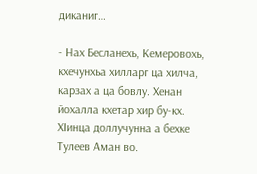диканиг…

- Нах Бесланехь, Кемеровохь, кхечунхьа хилларг ца хилча, карзах а ца бовлу. Хенан йохалла кхетар хир бу-кх. ХIинца доллучунна а бехке Тулеев Аман во.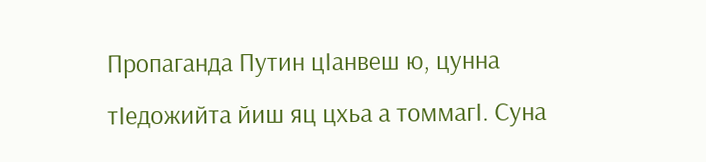Пропаганда Путин цIанвеш ю, цунна тIедожийта йиш яц цхьа а томмагI. Суна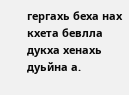гергахь беха нах кхета бевлла дукха хенахь дуьйна а.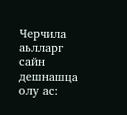Черчила аьлларг сайн дешнашца олу ас: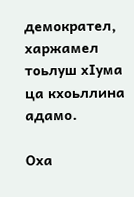демократел, харжамел тоьлуш хIума ца кхоьллина адамо.

Оха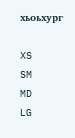хьоьхург

XS
SM
MD
LG